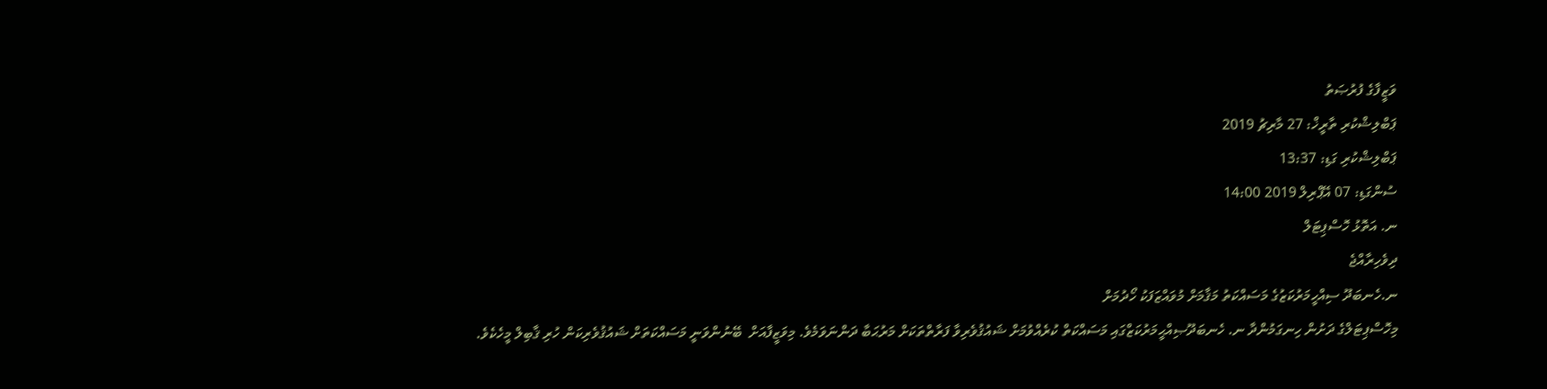ވަޒީފާގެ ފުރުޞަތު
ޕަބްލިޝްކުރި ތާރީޚް: 27 މާރިޗު 2019
ޕަބްލިޝްކުރި ގަޑި: 13:37
ސުންގަޑި: 07 އޭޕްރިލް 2019 14:00
ނ. އަތޮޅު ހޮސްޕިޓަލް
ދިވެހިރާއްޖެ
ނ.ހެނބަދޫ ސިއްހީމަރުކަޒުގެ މަސައްކަތު މަޤާމަށް މުވައްޒަފަކު ހޯދުމަށް
މިހޮސްޕިޓަލްގެ ދަށުން ހިނގަމުންދާ ނ. ހެނބަދޫޞިއްޙީމަރުކަޒްގައި މަސައްކަތް ކުރެއްވުމަށް ޝައުޤުވެރިވާ ފަރާތްތަކަށް މަރުޙަބާ ދަންނަވަމެވެ. މިވަޒީފާއަށް  ބޭނުންވަނީ މަސައްކަތަށް ޝައުޤުވެރިކަން ހުރި ޤާބިލް މީހެކެވެ.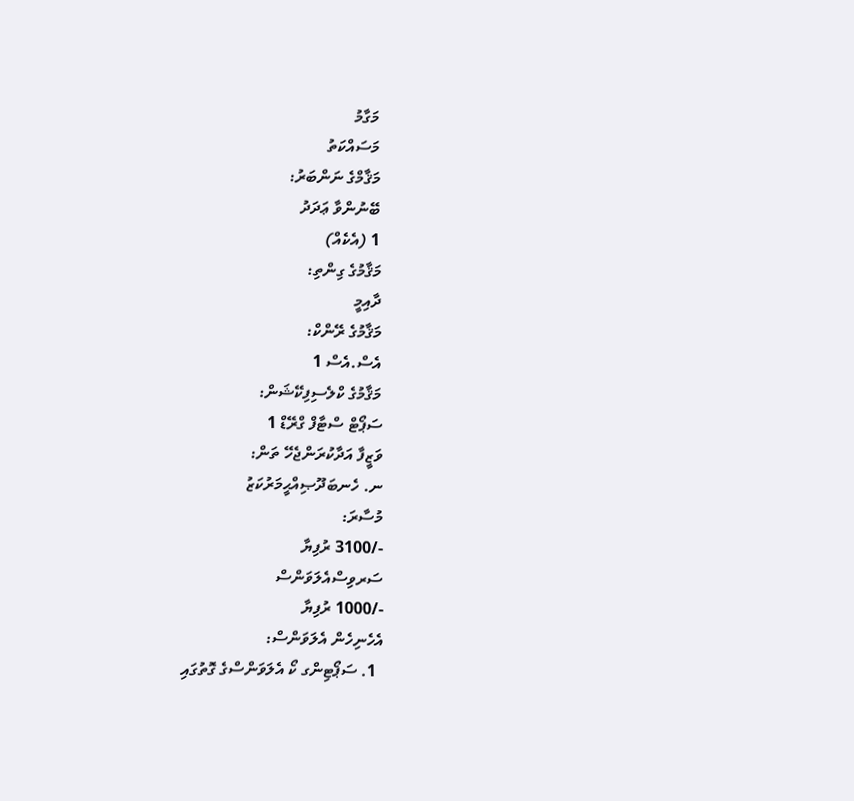މަގާމު
މަސައްކަތު
މަޤާމްގެ ނަންބަރު:
ބޭނުންވާ ޢަދަދު
1 (އެކެއް)
މަޤާމުގެ ގިންތި:
ދާއިމީ
މަޤާމުގެ ރޭންކް:
އެސް.އެސް 1
މަޤާމުގެ ކްލެސިފިކޭޝަން:
ސަޕޯޓް ސްޓާފް ގްރޭޑް 1
ވަޒީފާ އަދާކުރަންޖެހޭ ތަން:
ނ. ހެނބަދޫޞިއްޙީމަރުކަޒު
މުސާރަ:
-/3100 ރުފިޔާ
ސަރވިސްއެލަވަންސް
-/1000 ރުފިޔާ
އެހެނިހެން އެލަވަންސް:
  1. ސަޕޯޓިންގ ކޯ އެލަވަންސްގެ ގޮތުގައި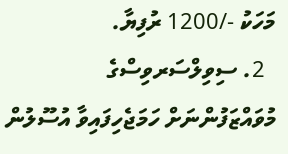މަހަކު -/1200 ރުފިޔާ.
  2. ސިވިލްސަރވިސްގެ މުވައްޒަފުންނަށް ހަމަޖެހިފައިވާ އުސޫލުން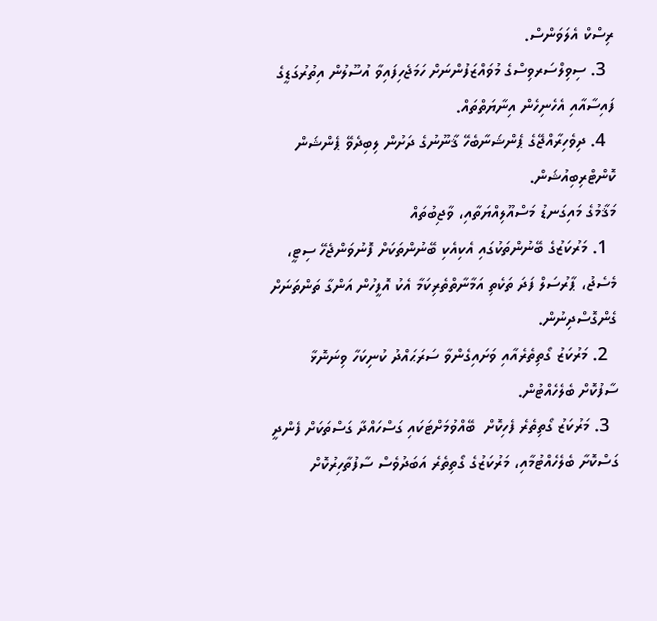ރިސްކް އެލަވަންސް.
  3. ސިވިލްސަރވިސްގެ މުވައްޒަފުންނަށް ހަމަޖެހިފައިވާ އުސޫލުން އިތުރުގަޑީގެ ފައިސާއާއި އެހެނިހެން އިނާޔަތްތައް.
  4. ދިވެހިރާއްޖޭގެ ޕެންޝަނާބެހޭ ޤާނޫނުގެ ދަށުން ލިބިދެވޭ ޕެންޝަން ކޮންޓްރިބިއުޝަން.
މަޤާމުގެ މައިގަނޑު މަސްއޫލިއްޔަތާއި، ވާޖިބުތައް
  1. މަރުކަޒުގެ ބޭނުންތަކުގައި އެކިއެކި ބޭނުންތަކަށް ފޮނުވަންޖެހޭ ސިޓީ، މެސެޖު، ޕާރުސަލް ފަދަ ތަކެތި އަމާނާތްތެރިކަމާ އެކު އޮފީހުން އަންގާ ތަންތަނަށް ގެންގޮސްދިނުން.
  2. މަރުކަޒު ގޯތިތެރެއާއި ވަށައިގެންވާ ސަރަޙައްދު ކުނިކަހާ ވިނަނޮޅާ ސާފުކޮށް ބެލެހެއްޓުން.
  3. މަރުކަޒު ގޯތިތެރެ ފެހިކޮށް  ބޭއްވުމަށްޓަކައި ގަސްހައްދާ ގަސްތަކަށް ފެންދީ ގަސްކޮށާ ބެލެހެއްޓުމާއި، މަރުކަޒުގެ ގޯތިތެރެ އަބަދުވެސް ސާފުތާހިރުކޮށް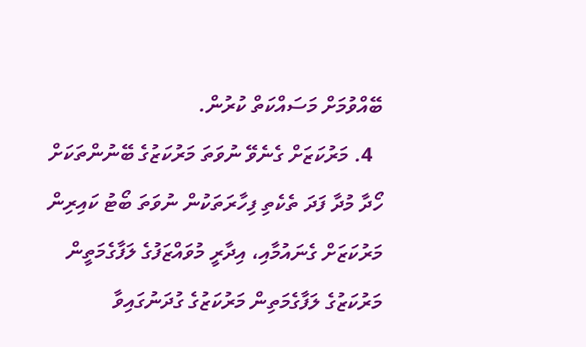ބޭއްވުމަށް މަސައްކަތް ކުރުން.
  4. މަރުކަޒަށް ގެނެވޭ ނުވަތަ މަރުކަޒުގެ ބޭނުންތަކަށް ހޯދާ މުދާ ފަދަ ތެކެތި ފިހާރަތަކުން ނުވަތަ ބޯޓު ކައިރިން މަރުކަޒަށް ގެނައުމާއި، އިދާރީ މުވައްޒަފުގެ ލަފާގެމަތީން މަރުކަޒުގެ ލަފާގެމަތިން މަރުކަޒުގެ ގުދަނުގައިވާ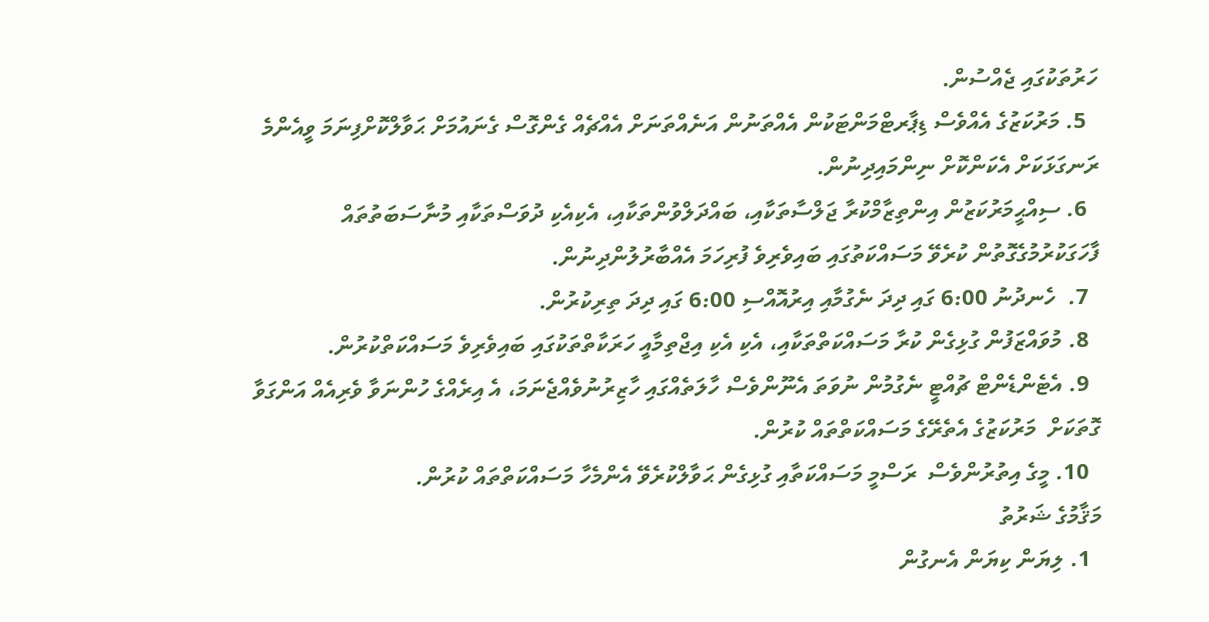ހަރުތަކުގައި ޖެއްސުން.
  5. މަރުކަޒުގެ އެއްވެސް ޑިޕާރޓްމަންޓަކުން އެއްތަނުން އަނެއްތަނަށް އެއްޗެއް ގެންގޮސް ގެނައުމަށް ޙަވާލްކޮށްފިނަމަ ވީއެންމެ ރަނގަޅަކަށް އެކަންކޮށް ނިންމައިދިނުން.
  6. ސިއްޙީމަރުކަޒުން އިންތިޒާމްކުރާ ޖަލްސާތަކާއި، ބައްދަލްވުންތަކާއި، އެކިއެކި ދުވަސްތަކާއި މުނާސަބަތުތައް ފާހަގަކުރުމުގެގޮތުން ކުރެވޭ މަސައްކަތުގައި ބައިވެރިވެ ފުރިހަމަ އެއްބާރުލުންދިނުން.
  7.  ހެނދުނު 6:00 ގައި ދިދަ ނެގުމާއި އިރުއޮއްސި 6:00 ގައި ދިދަ ތިރިކުރުން.
  8. މުވައްޒަފުން ގުޅިގެން ކުރާ މަސައްކަތްތަކާއި، އެކި އެކި އިޖްތިމާއީ ހަރަކާތްތަކުގައި ބައިވެރިވެ މަސައްކަތްކުރުން.
  9. އެޓެންޑެންޓް ޗުއްޓީ ނެގުމުން ނުވަތަ އެނޫންވެސް ހާލަތެއްގައި ހާޒިރުނުވެއްޖެނަމަ، އެ އިރެއްގެ ހުންނަވާ ވެރިއެއް އަންގަވާ ގޮތަކަށް  މަރުކަޒުގެ އެތެރޭގެ މަސައްކަތްތައް ކުރުން.
  10. މީގެ އިތުރުންވެސް  ރަސްމީ މަސައްކަތާއި ގުޅިގެން ޙަވާލްކުރެވޭ އެންމެހާ މަސައްކަތްތައް ކުރުން.
މަޤާމުގެ ޝަރުތު
  1. ލިޔަން ކިޔަން އެނގުން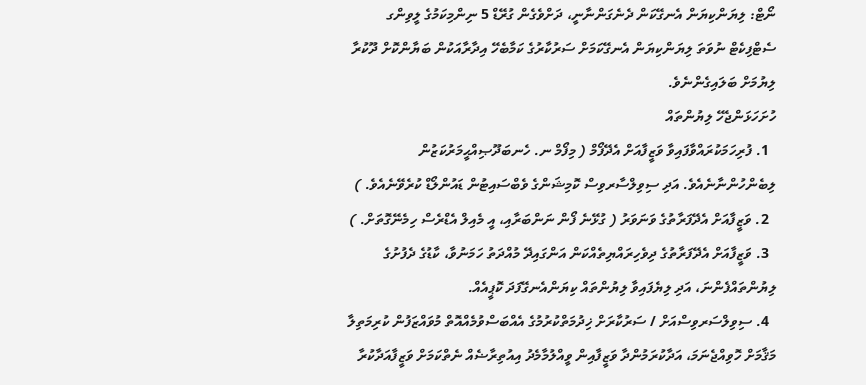ނޯޓް: ލިޔަންކިޔަން އެނގޭކަން ދެނެގަންނާނީ، ދަށްވެގެން ގުރޭޑް 5 ނިންމިކަމުގެ ލީވިންގ ސެޓްފިކެޓް ނުވަތަ ލިޔަންކިޔަން އެނގޭކަމަށް ސަރުކާރުގެ ކަމާބެހޭ އިދާރާއަކުން ބަޔާންކޮށް ދޫކުރާ ލިޔުމަށް ބަލައިގެންނެވެ.
ހުށަހަޅަންޖެހޭ ލިޔުންތައް
  1. ފުރިހަމަކުރައްވާފައިވާ ވަޒީފާއަށް އެދޭފޯމް ( މިފޯމް ނ. ހެނބަދޫޞިއްޙީމަރުކަޒުން ލިބެންހުންނާނެއެވެ. އަދި ސިވިލްސާރވިސް ކޮމިޝަންގެ ވެބްސައިޓުން ޑައުންލޯޑް ކުރެވޭނެއެވެ. )
  2. ވަޒީފާއަށް އެދޭފަރާތުގެ ވަނަވަރު ( ގުޅޭނެ ފޯން ނަންބަރާއި، އީ މެއިލް އެޑްރެސް ހިމެނޭގޮތަށް. )
  3. ވަޒީފާއަށް އެދޭފަރާތުގެ ދިވެހިރައްޔިތެއްކަން އަންގައިދޭ މުއްދަތު ހަމަނުވާ، ކާޑުގެ ދެފުށުގެ ލިޔުންތައްފެންނަ، އަދި ލިޔެފައިވާ ލިޔުންތައް ކިޔަންއެނގޭފަދަ ކޮޕީއެއް.
  4. ސިވިލްސަރވިސްއަށް / ސަރުކާރަށް ޚިދުމަތްކުރުމުގެ އެއްބަސްވުމެއްއޮތް މުވައްޒަފުން ކުރިމަތިލާ މަޤާމަށް ހޮވިއްޖެނަމަ، އަދާކުރަމުންދާ ވަޒީފާއިން ވީއްލުމާމެދު އިއުތިރާޟެއް ނެތްކަމަށް ވަޒީފާއަދާކުރާ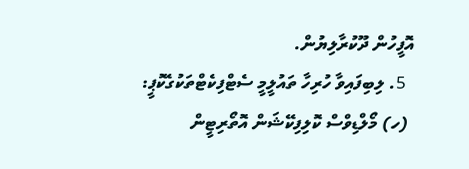އޮފީހުން ދޫކުރާލިޔުން.
  5. ލިބިފައިވާ ހުރިހާ ތައުލީމީ ސެޓްފިކެޓްތަކުގެކޮޕީ:
 (ހ) މޯލްޑިވްސް ކޮލިފިކޭޝަން އޮތޯރިޓީން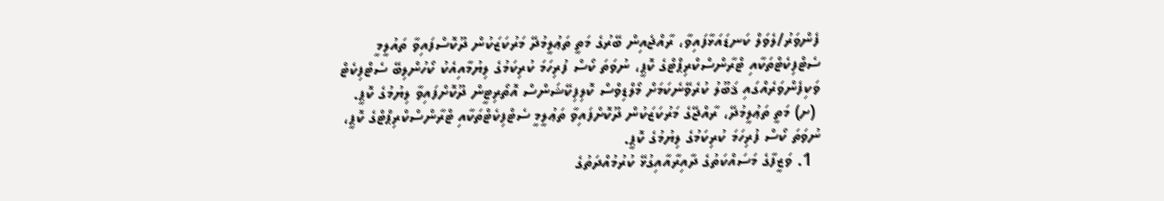ފެންވަރު/ލެވަލް ކަނޑައަޅާފައިވާ، ރާއްޖެއިން ބޭރުގެ މަތީ ތަޢުލީމުދޭ މަރުކަޒަކުން ދޫކޮސްފައިވާ ތައުލީމީ ސެޓްފިކެޓްތަކާއި ޓްރާންސްކްރިޕްޓްގެ ކޮޕީ، ނުވަތަ ކޯސް ފުރިހަމަ ކުރިކަމުގެ ލިޔުމާއިއެކު ކޯހުންލިބޭ ސެޓްފިކެޓް ވަކިފެންވަރެއްގައި ޤަބޫލު ކުރެވޭނެކަމަށް މޯލްޑިވްސް ކޮލިފިކޭޝަންސް އޮތޯރިޓީން ދޫކޮށްފައިވާ ލިޔުމުގެ ކޮޕީ.
 (ށ) މަތީ ތަޢުލީމުދޭ، ރާއްޖޭގެ މަރުކަޒަކުން ދޫކޮށްފައިވާ ތަޢުލީމީ ސެޓްފިކެޓްތަކާއި ޓްރާންސްކްރިޕްޓްގެ ކޮޕީ، ނުވަތަ ކޯސް ފުރިހަމަ ކުރިކަމުގެ ލިޔުމުގެ ކޮޕީ.
  1. ވަޒީފާގެ މަސައްކަތުގެ ދާއިރާއާއިގުޅޭ ކުރުމުއްދަތުގެ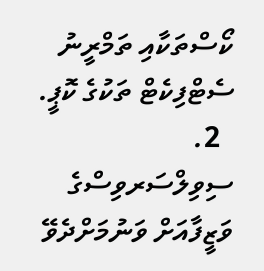ކޯސްތަކާއި ތަމްރީނު ސެޓްފިކެޓް ތަކުގެ ކޮޕީ.
  2. ސިވިލްސަރވިސްގެ ވަޒީފާއަށް ވަނުމަށްދެވޭ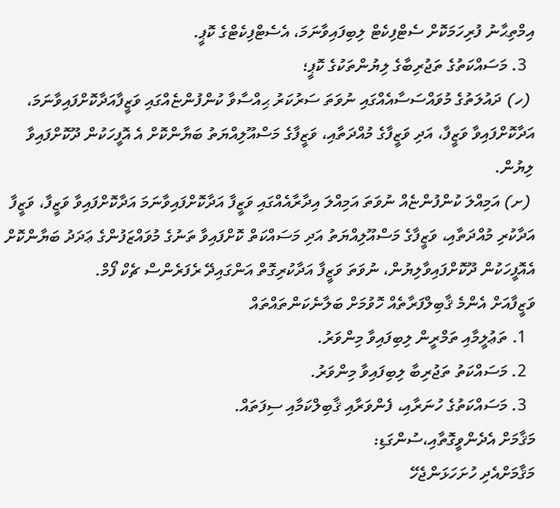އިމްތިޙާނު ފުރިހަމަކޮށް ސެޓްފިކެޓް ލިބިފައިވާނަމަ، އެސެޓްފިކެޓްގެ ކޮޕީ.
  3. މަސައްކަތުގެ ތަޖުރިބާގެ ލިޔުންތަކުގެ ކޮޕީ؛
 (ހ) ދައުލަތުގެ މުވައްސަސާއެއްގައި ނުވަތަ ސަރުކަރު ޙިއްސާވާ ކުންފުންޏެއްގައި ވަޒީފާއަދާކޮށްފައިވާނަމަ، އަދާކޮށްފައިވާ ވަޒީފާ، އަދި ވަޒީފާގެ މުއްދަތާއި، ވަޒީފާގެ މަސްއޫލިއްޔަތު ބަޔާންކޮށް އެ އޮފީހަކުން ދޫކޮށްފައިވާ ލިޔުން.
 (ށ) އަމިއްލަ ކުންފުންޏެއް ނުވަތަ އަމިއްލަ އިދާރާއެއްގައި ވަޒީފާ އަދާކޮށްފައިވާނަމަ އަދާކޮށްފައިވާ ވަޒީފާ، ވަޒީފާ އަދާކުރި މުއްދަތާއި، ވަޒީފާގެ މަސްއޫލިއްޔަތު އަދި މަސައްކަތް ކޮށްފައިވާ ތަނުގެ މުވައްޒަފުންގެ ޢަދަދު ބަޔާންކޮށް އެއޮފީހަކުން ދޫކޮށްފައިވާލިޔުން، ނުވަތަ ވަޒީފާ އަދާކުރިގޮތް އަންގައިދޭ ރެފަރެންސް ޗެކް ފޯމް.
ވަޒީފާއަށް އެންމެ ޤާބިލްފަރާތެއް ހޮވުމަށް ބަލާނެކަންތައްތައް
  1. ތަޢުލީމާއި ތަމްރީން ލިބިފައިވާ މިންވަރު.
  2. މަސައްކަތު ތަޖުރިބާ ލިބިފައިވާ މިންވަރު.
  3. މަސައްކަތުގެ ހުނަރާއި، ފެންވަރާއި ޤާބިލްކަމާއި ސިފަތައް.
މަޤާމަށް އެދެންވީގޮތާއި،ސުންގަޑި:
މަޤާމަށްއެދި ހުށަހަޅަންޖެހޭ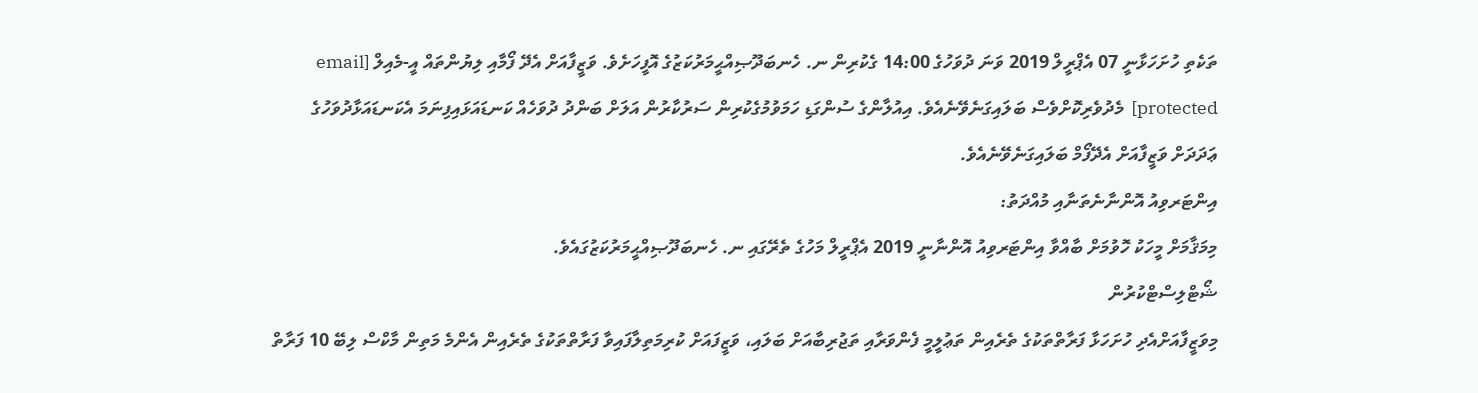ތަކެތި ހުށަހަޅާނީ 07 އެޕްރީލް 2019 ވަނަ ދުވަހުގެ 14:00 ގެކުރިން ނ. ހެނބަދޫޞިއްޙީމަރުކަޒުގެ އޮފީހަށެވެ. ވަޒީފާއަށް އެދޭ ފޯމާއި ލިޔުންތައް އީ-މެއިލް [email protected]  މެދުވެރިކޮށްވެސް ބަލައިގަނެވޭނެއެވެ. އިއުލާންގެ ސުންގަޑި ހަމަވުމުގެކުރިން ސަރުކާރުން އަލަށް ބަންދު ދުވަހެއް ކަނޑައަޅައިފިނަމަ އެކަނޑައަޅާދުވަހުގެ ޢަދަދަށް ވަޒީފާއަށް އެދޭފޯމް ބަލައިގަނެވޭނެއެވެ.
އިންޓަރވިއު އޮންނާނެތަނާއި މުއްދަތު:
މިމަޤާމަށް މީހަކު ހޮވުމަށް ބާއްވާ އިންޓަރވިއު އޮންނާނީ 2019 އެޕްރީލް މަހުގެ ތެރޭގައި ނ. ހެނބަދޫޞިއްޙީމަރުކަޒުގައެވެ.
ޝޯޓްލިސްޓްކުރުން
މިވަޒީފާއަށްއެދި ހުށަހަޅާ ފަރާތްތަކުގެ ތެރެއިން ތަޢުލީމީ ފެންވަރާއި ތަޖުރިބާއަށް ބަލައި، ވަޒީފައަށް ކުރިމަތިލާފައިވާ ފަރާތްތަކުގެ ތެރެއިން އެންމެ މަތިން މާކްސް ލިބޭ 10 ފަރާތް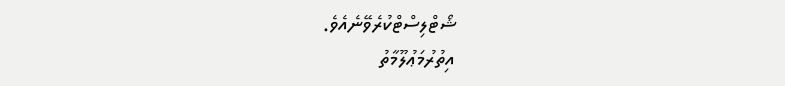ޝޯޓްލިސްޓްކުރެވޭނެއެވެ.
އިތުރުމަޢުލޫމާތު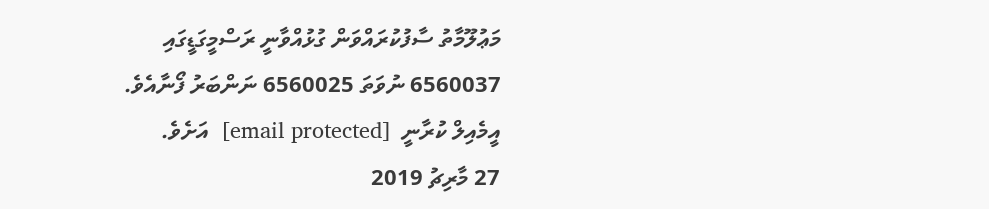މަޢުލޫމާތު ސާފުކުރައްވަން ގުޅުއްވާނީ ރަސްމީގަޑީގައި 6560037 ނުވަތަ 6560025 ނަންބަރު ފޯނާއެވެ.
އީމެއިލް ކުރާނީ  [email protected]  އަށެވެ.
27 މާރިޗު 2019